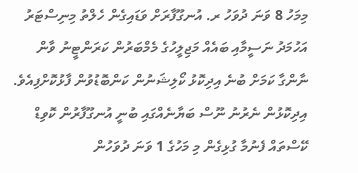މިމަހު 8 ވަނަ ދުވަހު ރ. އުނގޫފާރަށް ވަޑައިގެން ހެލްތު މިނިސްޓަރު އަހުމަދު ނަސީމާއި ބައެއް މަޖިލީހުގެ މެމްބަރުން ކަރަންޓީނު ވާން ނާންގާ ކަމަށް ބުނެ އިދިކޮޅު ކޯލިޝަނުން ކަންބޮޑުވުން ފާޅުކޮށްފިއެވެ.
އިދިކޮޅުން ނެރުނު ނޫސް ބަޔާނެއްގައި ބުނީ އުނގޫފާރުން ކޮވިޑް ކޭސްތައް ފެނުމާ ގުޅިގެން މި މަހުގެ 1 ވަނަ ދުވަހުން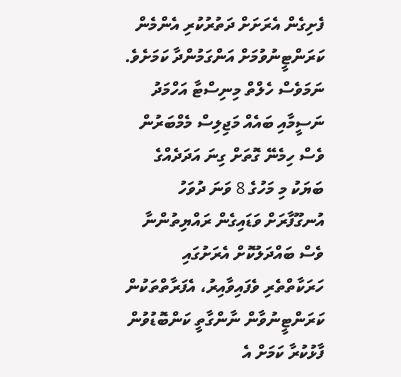ފެށިގެން އެރަށަށް ދަތުރުކުރި އެންމެން ކަރަންޓީނުވުމަށް އަންގަމުންދާ ކަމަށެވެ. ނަމަވެސް ހެލްތް މިނިސްޓާ އަހްމަދު ނަސީމާއި ބައެއް މަޖިލިސް މެމްބަރުން ވެސް ހިމެނޭ ގޮތަށް ގިނަ އަދަދެއްގެ ބަޔަކު މި މަހުގެ 8 ވަނަ ދުވަހު އުނގޫފާރަށް ވަޑައިގެން ރައްޔިތުންނާ ވެސް ބައްދަލުކޮށް އެރަށުގައި ހަރަކާތްތެރި ވެފައިވާއިރު، އެފަރާތްތަކުން ކަރަންޓީނުވާން ނާންގާތީ ކަންބޮޑުވުން ފާޅުކުރާ ކަމަށް އެ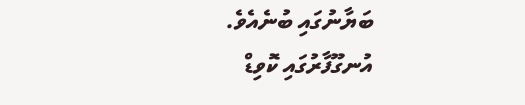ބަޔާނުގައި ބުނެއެވެ.
އުނގޫފާރުގައި ކޮވިޑް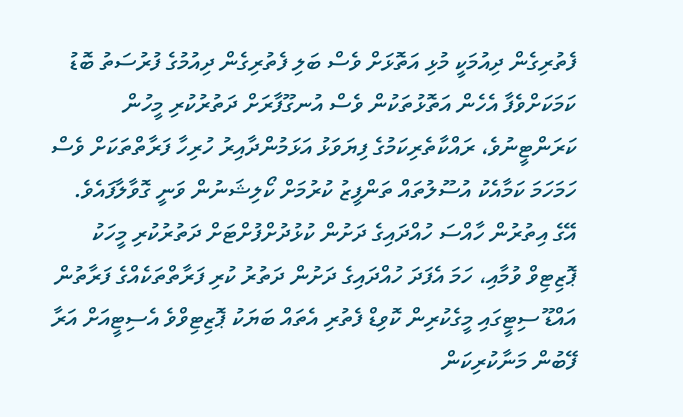ފެތުރިގެން ދިއުމަކީ މުޅި އަތޮޅަށް ވެސް ބަލި ފެތުރިގެން ދިއުމުގެ ފުރުސަތު ބޮޑު ކަމަކަށްވެފާ އެހެން އަތޮޅުތަކުން ވެސް އުނގޫފާރަށް ދަތުރުކުރި މީހުން ކަރަންޓީނުވެ، ރައްކާތެރިކަމުގެ ފިޔަވަޅު އަޅަމުންދާއިރު ހުރިހާ ފަރާތްތަކަށް ވެސް ހަމަހަމަ ކަމާއެކު އުސޫލުތައް ތަންފީޒު ކުރުމަށް ކޯލިޝަނުން ވަނީ ގޮވާލާފައެވެ.
އޭގެ އިތުރުން ހާއްސަ ހުއްދައިގެ ދަށުން ކުޅުދުށްފުށްޓަށް ދަތުރުކުރި މީހަކު ޕޮޒިޓިވް ވުމާއި، ހަމަ އެފަދަ ހުއްދައިގެ ދަށުން ދަތުރު ކުރި ފަރާތްތަކެއްގެ ފަރާތުން އައްޑޫ ސިޓީގައި މީގެކުރިން ކޮވިޑް ފެތުރި އެތައް ބަޔަކު ޕޮޒިޓިވްވެ އެސިޓީއަށް އަރާ ފޭބުން މަނާކުރިކަން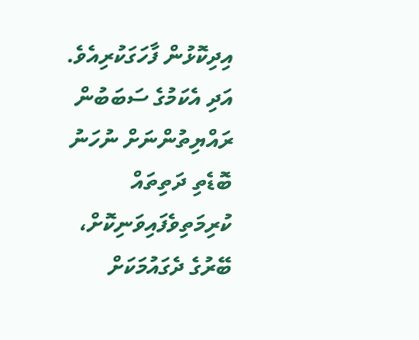އިދިކޮޅުން ފާހަގަކުރިއެވެ. އަދި އެކަމުގެ ސަބަބުން ރައްޔިތުންނަށް ނުހަނު ބޮޑެތި ދަތިތައް ކުރިމަތިވެފައިވަނިކޮށް، ބޭރުގެ ދެގައުމަކަށް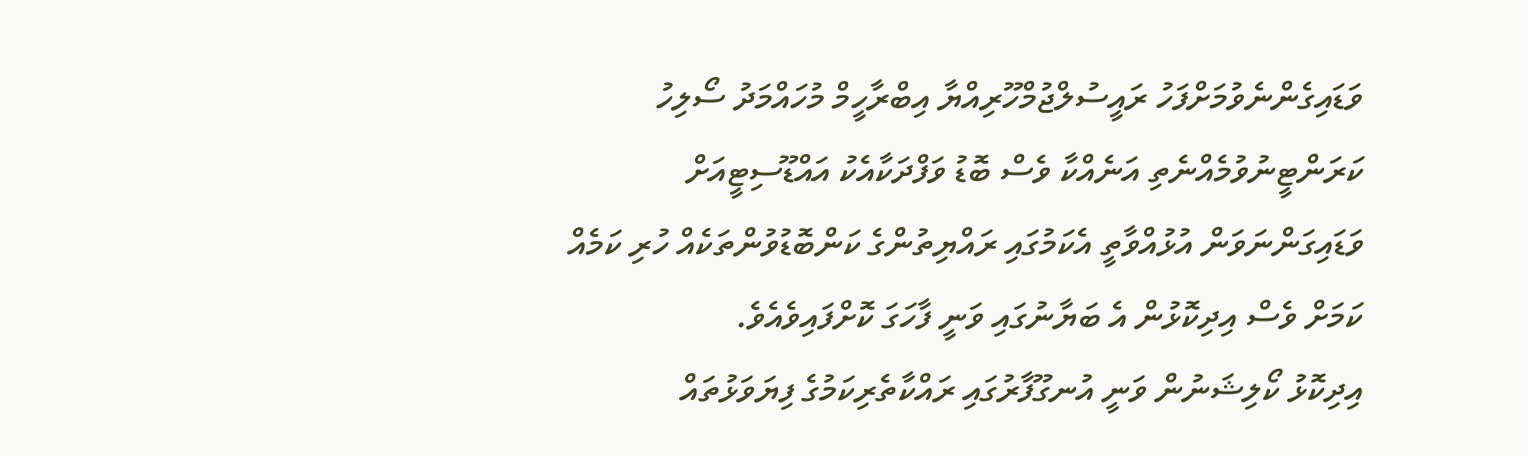ވަޑައިގެންނެވުމަށްފަހު ރައީސުލްޖުމްހޫރިއްޔާ އިބްރާހީމް މުހައްމަދު ސޯލިހު ކަރަންޓީނުވުމެއްނެތި އަނެއްކާ ވެސް ބޮޑު ވަފްދަކާއެކު އައްޑޫސިޓީއަށް ވަޑައިގަންނަވަން އުޅުއްވާތީ އެކަމުގައި ރައްޔިތުންގެ ކަންބޮޑުވުންތަކެއް ހުރި ކަމެއް ކަމަށް ވެސް އިދިކޮޅުން އެ ބަޔާނުގައި ވަނީ ފާހަގަ ކޮށްފައިވެއެވެ.
އިދިކޮޅު ކޯލިޝަނުން ވަނީ އުނގޫފާރުގައި ރައްކާތެރިކަމުގެ ފިޔަވަޅުތައް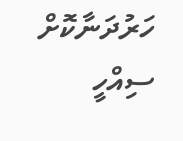ހަރުދަނާކޮށް ސިއްހީ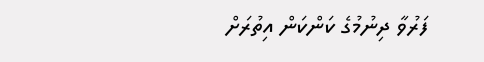ފަރުވާ ދިނުމުގެ ކަންކަން އިތުރަށް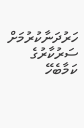ހަރުދަނާކުރުމަށް ސަރުކާރުގެ ކަމާބެހޭ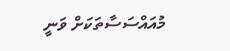މުއައްސަސާތަކަށް ވަނީ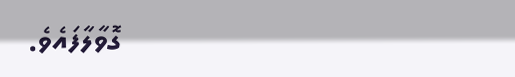ގޮވާލާފައެވެ.